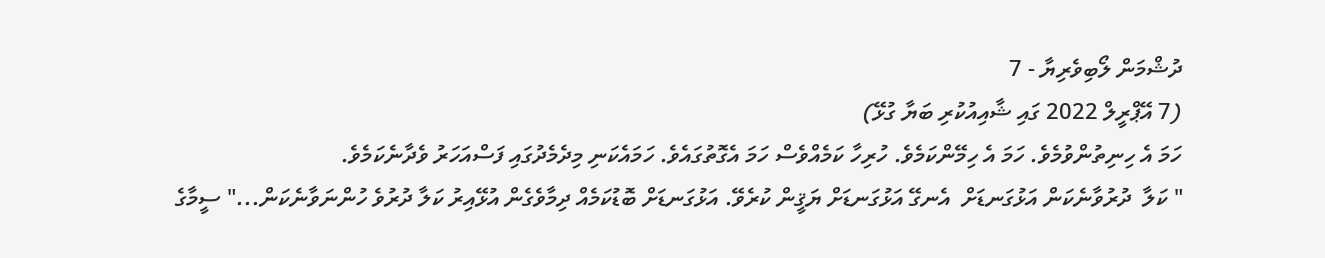ދުޝްމަން ލޯބިވެރިޔާ - 7
(7 އޭޕްރީލް 2022 ގައި ޝާއިއުކުރި ބަޔާ ގުޅޭ)
ހަމަ އެ ހިނިތުންވުމެވެ. ހަމަ އެ ހިމޭންކަމެވެ. ހުރިހާ ކަމެއްވެސް ހަމަ އެގޮތުގައެވެ. ހަމައެކަނި މިދެމެދުގައި ފަސްއަހަރު ވެދާނެކަމެވެ.
" ކަލާ  ދުރުވާނެކަން އަޅުގަނޑަށް  އެނގޭ އަޅުގަނޑަށް ޔަޤީން ކުރެވޭ. އަޅުގަނޑަށް ބޮޑުކަމެއް ދިމާވެގެން އުޅޭއިރު ކަލާ ދުރުވެ ހުންނަވާނެކަން..." ސީމާގެ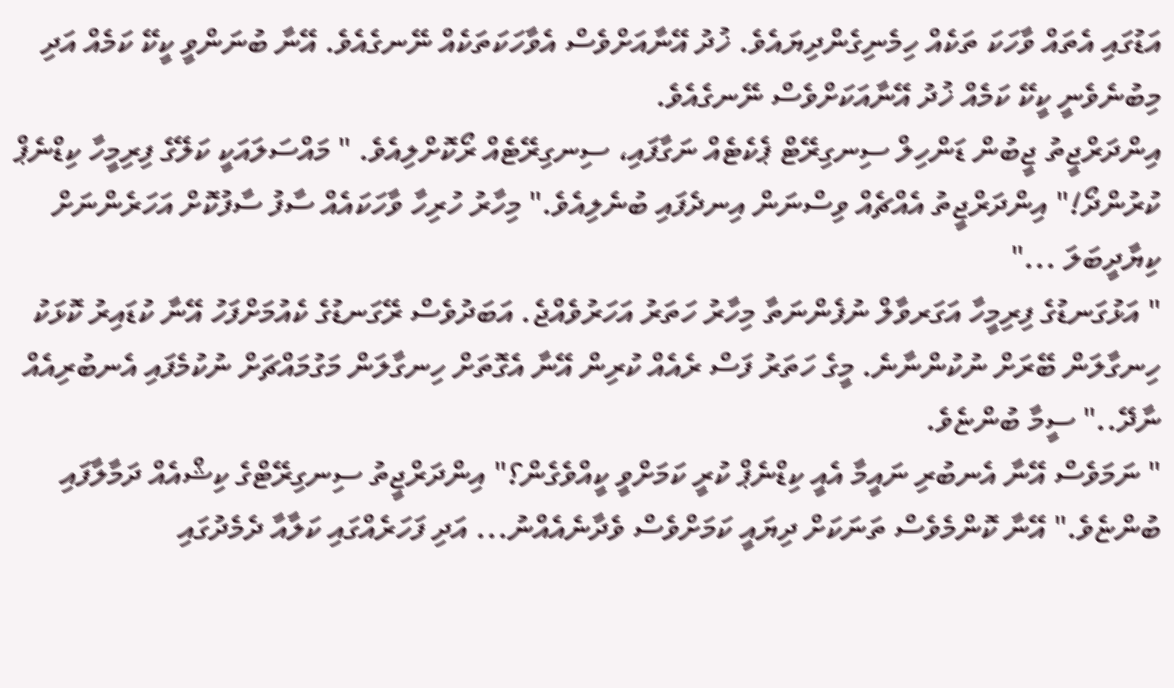އަޑުގައި އެތައް ވާހަކަ ތަކެއް ހިމެނިގެންދިޔައެވެ. ޚުދު އޭނާއަށްވެސް އެވާހަކަތަކެއް ނޭނގެއެވެ. އޭނާ ބުނަންވީ ކީކޭ ކަމެއް އަދި މިބުނެވެނީ ކީކޭ ކަމެއް ޚުދު އޭނާއަކަށްވެސް ނޭނގެއެވެ.
އިންދަރްޖީތު ޖީބުން ޑަންހިލް ސިނގިރޭޓް ޕެކެޓެއް ނަގާފައި، ސިނގިރޭޓެއް ރޯކޮށްލިއެވެ. " މައްސަލައަކީ ކަލޭގެ ފިރިމީހާ ކިޑްނެޕް ކުރުންދޯ!" އިންދަރްޖީތު އެއްޗެއް ވިސްނަން އިނދެފައި ބުނެލިއެވެ." މިހާރު ހުރިހާ ވާހަކައެއް ސާފު ސާފުކޮށް އަހަރެންނަށް ކިޔާދީބަލަ ..."
" އަޅުގަނޑުގެ ފިރިމީހާ އަގަރވާލް ނުފެންނަތާ މިހާރު ހަތަރު އަހަރުވެއްޖެ. އަބަދުވެސް ރޭގަނޑުގެ ކެއުމަށްފަހު އޭނާ ކުޑައިރު ކޮޅަކު ހިނގާލަން ބޭރަށް ނުކުންނާނެ. މީގެ ހަތަރު ފަސް ރެއެއް ކުރިން އޭނާ އެގޮތަށް ހިނގާލަން މަގުމައްޗަށް ނުކުމެފައި އެނބުރިއެއް ނާދޭ.." ސީމާ ބުންޏެވެ.
" ނަމަވެސް އޭނާ އެނބުރި ނައީމާ އެއީ ކިޑްނެޕް ކުރީ ކަމަށްވީ ކީއްވެގެން؟" އިންދަރްޖީތު ސިނގިރޭޓްގެ ކިޝްއެއް ދަމާލާފައި ބުންޏެވެ." އޭނާ ކޮންމެވެސް ތަނަކަށް ދިޔައީ ކަމަށްވެސް ވެދާނެއެއްނު... އަދި ފަހަރެއްގައި ކަލާއާ ދެމެދުގައި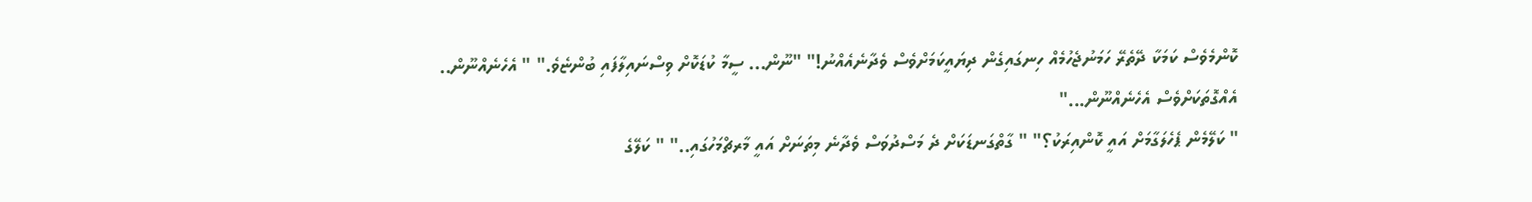ކޮންމެވެސް ކަމަކާ ދޭތެރޭ ހަމަނުޖެހުމެއް ހިނގައިގެން ދިޔައީކަމަށްވެސް ވެދާނެއެއްނު!" "ނޫން... ސީމާ ކުޑަކޮށް ވިސްނައިލާފައި ބުންޏެވެ." " އެހެނެއްނޫން.. އެއްގޮތަކަށްވެސް އެހެނެއްނޫން..."
" ކަލޭމެން ޕެހެލަގާމަށް އައީ ކޮންއިރަކު؟" " ގާތްގަނޑަކަށް ދެ މަސްދުވަސް ވެދާނެ މިތަނަށް އައީ މާރޗްމަހުގައި.." " ކަލޭގެ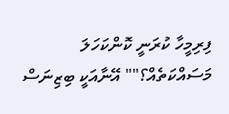ފިރިމީހާ ކުރަނީ ކޮންކަހަލަ މަސައްކަތެއް؟"" އޭނާއަކީ ބިޒިނަސް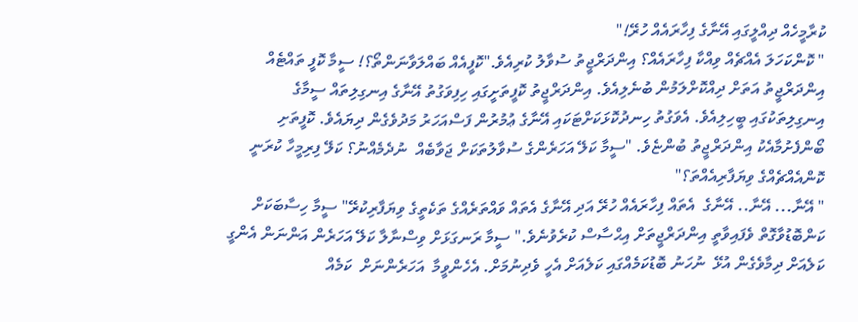ކުރާމީހެއް ދިއްލީގައި އޭނާގެ ފިހާރައެއް ހުރޭ!"
" ކޮންކަހަލަ އެއްޗެއް ވިއްކާ ފިހާރައެއް؟ އިންދަރްޖީތު ސުވާލު ކުރިއެވެ."ކޮފީއެއް ބައްލަވާނަންތޯ؟! ސީމާ ކޮފީ ތައްޓެއް އިންދަރްޖީތު އަތަށް ދިއްކޮށްލަމުން ބުނެލިއެވެ. އިންދަރްޖީތު ކޮފީތަށީގައި ހިފިވަގުތު އޭނާގެ އިނގިލިތައް ސީމާގެ އިނގިލިތަކުގައި ބީހިލިއެވެ. އެވަގުތު ހިނދުކޮޅަކަށްޓަކައި އޭނާގެ ޢުމުރުން ފަސްއަހަރު މަދުވެގެން ދިޔައެވެ. ކޮފީތަށި ބޯންފެށުމާއެކު އިންދަރްޖީތު ބުންޏެވެ. "ސީމާ ކަލޭ އަހަރެންގެ ސުވާލުތަކަށް ޖަވާބެއް  ނުދެމެއްނު؟ ކަލޭ ފިރިމީހާ ކުރަނީ ކޮންއެއްޗެއްގެ ވިޔަފާރިއެއްތަ؟"
" އޭނާ... އޭނާ.. އޭނާގެ  އެތައް ފިހާރައެއް ހުރޭ އަދި އޭނާގެ އެތައް ވައްތަރެއްގެ ތަކެތީގެ ވިޔަފާރިކުރޭ" ސީމާ ހިސާބަކަށް ކަންބޮޑުވާގޮތް ވެފައިވާތީ އިންދަރްޖީތަށް އިޙްސާސް ކުރެވުނެވެ." ސީމާ ރަނގަޅަށް ވިސްނާލާ ކަލޭ އަހަރެން އަންނަން އެންގީ ކަލެއަށް ދިމާވެގެން އުޅޭ  ނުހަނު ބޮޑުކަމެއްގައި ކަލެއަށް އެހީ ވެދިނުމަށް. އެހެންވީމާ  އަހަރެންނަށް  ކަމެއް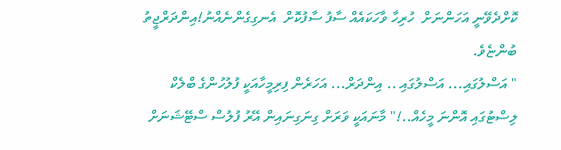ކޮށްދެވޭނީ އަހަންނަށް  ހުރިހާ ވާހަކައެއް ސާފު ސާފުކޮށް  އެނގިގެންނެއްނު!އިންދަރްޖީތު ބުންޏެވެ.
" އަސްލުގައި... އަސްލުގައި .. އިންދަރް... އަހަރެން ފިރިމީހާއަކީ ފުލުހުންގެ ބްލެކް ލިސްޓުގައި އޮންނަ މީހެއް..!" މާނައަކީ ވަރަށް ގިނަގިނައިން އޭރު ފުލުސް ސްޓޭޝަނަށް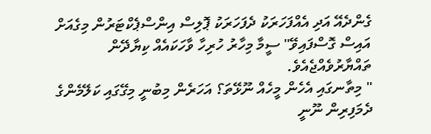ގެންދެއޭ އަދި އެއްފަހަރަކު ދެފަހަރަކު ޕޮލިސް އިންސްޕެކްޓަރުން މިގެއަށް އައިސް ގޮސްފައިވޭ" ސީމާ މިހާރު ހުރިހާ ވާހަކައެއް ކިޔާދޭން ތައްޔާރުވެއްޖެއެވެ.
" މިތާނގައި އެހެން މީހެއް ނޫޅޭތަ؟ އަހަރެން މިބުނީ މިގޭގައި ކަލޭމެންގެ ދެމަފިރިން ނޫނީ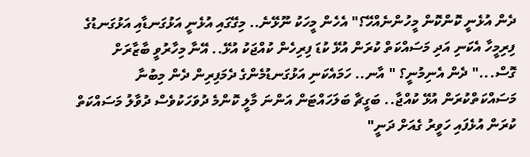ދެން އުޅެނީ ކޮންކޮން މީހުންނެއްހޭ؟" އެހެން މީހަކު ނޫޅޭނެ.. މިގޭގައި އުޅެނީ އަޅުގަނޑާއި އަޅުގަނޑުގެ ފިރިމީހާ އެކަނި އަދި މަސައްކަތް ކުރަން އުޅޭ ކުޑަ ފިރިހެން ކުއްޖަކު އުޅޭ.. އޭނާ މިހާރުވީ ބާޒާރަށް ގޮސް..." ދެން އެނިމުނީ؟ " އާނ.. ހަމައެކަނި އަޅުގަނޑުމެންގެ ދެމަފިރިން ދެން މިބުނާ މަސައްކަތްކުރަން އުޅޭ ކުއްޖާ.. ބަގީޗާ ބަލަހައްޓަން އަންނަ މާލީ ކޮންމެ ދުވަހަކުވެސް ދުވާލު މަސައްކަތް ކުރަން އުޅެފައި ހަވީރު ގެއަށް ދަނީ"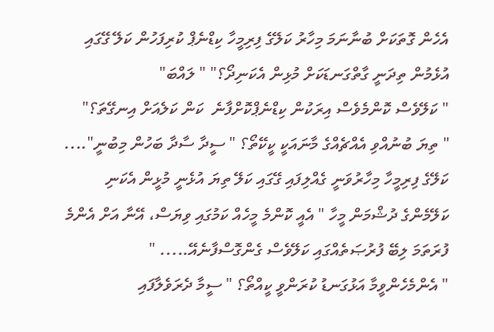އެހެން ގޮތަކަށް ބުނާނަމަ މިހާރު ކަލޭގެ ފިރިމީހާ ކިޑްނެޕް ކުރިފަހުން ކަލޭ ގޭގައި އުޅެމުން ތިދަނީ ގާތްގަނޑަކަށް މުޅިން އެކަނިދޯ؟" " ލައްބަ"
" ކަލޭވެސް ކޮންމެވެސް އިރަކުން ކިޑްނެޕްކޮށްފާނެ  ކަން ކަލެއަށް އިނގޭތަ؟"
" ތިޔަ ބުނުއްވި އެއްޗެއްގެ މާނައަކީ ކީކޭތޯ؟ " ސީދާ ސާދާ ބަހުން މިބުނީ".... ކަލޭގެ ފިރިމީހާ މިހާރުވަނީ ގެއްލިފައި ގޭގައި ކަލޭ ތިޔަ އުޅެނީ މުޅީން އެކަނި ކަލޭމެންގެ ދުޝްމަން މީހާ " އެއީ ކޮންމެ މީހެއް ކަމުގައި ވިޔަސް، އޭނާ އަށް އެންމެ ފުރަތަމަ ލިބޭ ފުރުޞަތެއްގައި ކަލޭވެސް ގެންގޮސްފާނެއޭ..... "
" އެންމެހެންވީމާ އަޅުގަނޑު ކުރަންވީ ކީއްތޯ؟ " ސީމާ ދެރަވެލާފައި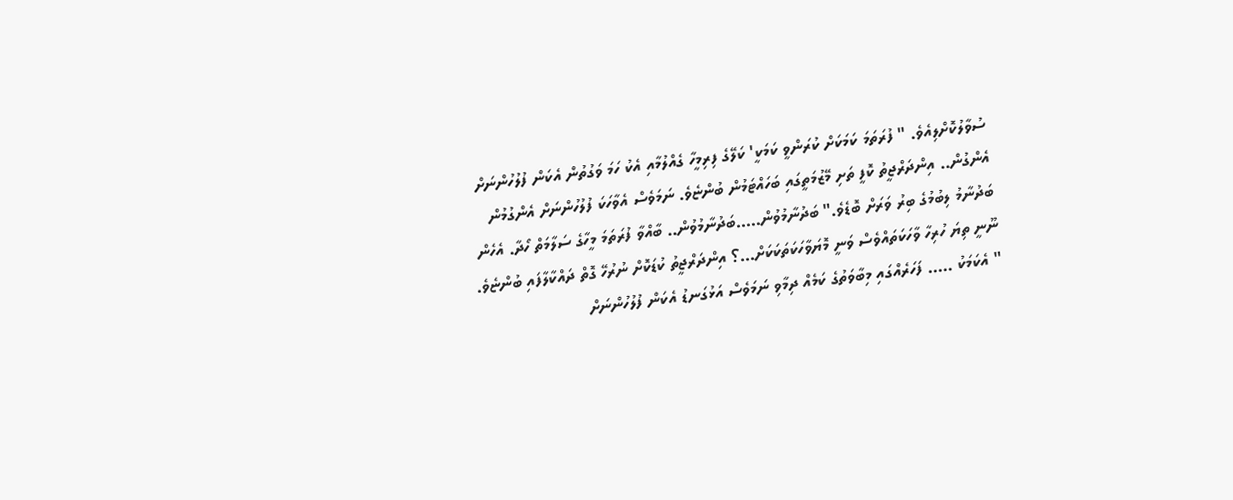ސުވާލުކޮށްލިއެވެ. " ފުރަތަމަ ކަމަކަށް ކުރަންވީ ކަމަކީ' ކަލޭގެ ފިރިމީހާ ގެއްލުމާއި އެކު ހަމަ ވަގުތުން އެކަން ފުލުހުންނަށް އެންގުން.. އިންދަރްޖީތު ކޮފީ ތަށި މޭޒުމަތީގައި ބަހައްޓަމުން ބުންޏެވެ. ނަމަވެސް އެވާހަކަ ފުލުހުންނަށް އެންގުމުން ބަދުނާމު ލިބުމުގެ ބިރު ވަރަށް ބޮޑެވެ." ބަދުނާމުވުން.....ބަދުނާމުވުން.. ބާއްވާ ފުރަތަމަ މީހާގެ ސަލާމަތް ހޯދާ. އެހެން ނޫނީ ތިޔަ ހުރިހާ ވާހަކަތައްވެސް ވަނީ މޮޔަވާހަކަތަކަކަށް...؟ އިންދަރްޖީތު ކުޑަކޮށް ނުރުހޭ ގޮތް ދައްކާލާފައި ބުންޏެވެ. " އެކަމަކު ..... ފަހަރެއްގައި މިބާވަތުގެ ކަމެއް ދިމާވި ނަމަވެސް އަޅުގަނޑު އެކަން ފުލުހުންނަށް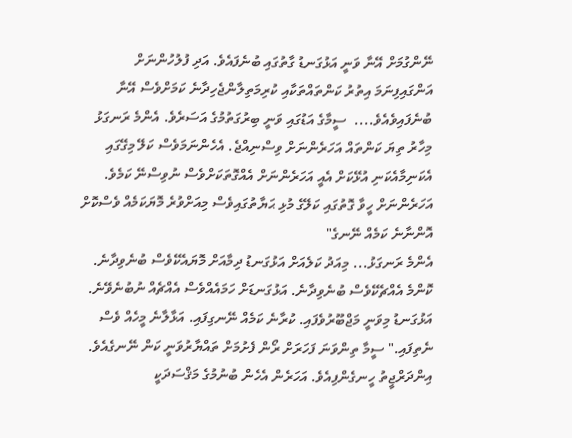ނޭންގުމަށް އޭނާ ވަނީ އަޅުގަނޑު ގާތުގައި ބުނެފައެވެ. އަދި ފުލުހުންނަށް އަންގައިފިނަމަ އިތުރު ކަންތައްތަކާއި ކުރިމަތިލާންޖެހިދާނެ ކަމަށްވެސް އޭނާ ބުނެފައިވެއެވެ....  ސީމާގެ އަޑުގައި ވަނީ ބިރުގަތުމުގެ އަސަރެވެ. އެންމެ ރަނގަޅު މިހާރު ތިޔަ ކަންތައް އަހަރެންނަށް ވިސްނިއްޖެ. އެހެންނަމަވެސް ކަލޭ މިގޭގައި އެކަނިމާއެކަނި އުޅޭކަށް އެއީ އަހަރެންނަށް އެއްގޮތަކަށްވެސް ނުވިސްނޭ ކަމެވެ. އަހަރެންނަށް ހީވާ ގޮތުގައި ކަލޭގެ މުޅި ޙަޔާތުގައިވެސް މިއަށްވުރެ މޮޔަކަމެއް ވެސްކޮށް އޮންނާނެ ކަމެއް ނޭނގެ"
އެންމެ ރަނގަޅު... މިއަދު ކަލެއަށް އަޅުގަނޑު ދިމާއަށް މޮޔައެކޭވެސް ބުނެވިދާނެ. ކޮންމެ އެއްޗެކޭވެސް ބުނެވިދާނެ. އަޅުގަނޑަށް ހަމައެއްވެސް އެއްޗެއް ނުބުނެވޭނެ. އަޅުގަނޑު މިވަނީ މަޖްބޫރުވެފައި. ކުރާނެ ކަމެއް ނޭނގިފައި. އަޅާލާނެ މީހެއް ވެސް ނެތިފައި." ސީމާ ތިންވަނަ ފަހަރަށް ރޯން ފެށުމަށް ތައްޔާރުވަނީ ކަން ނޭނގެއެވެ. އިންދަރްޖީތު ހީނގެންފިއެވެ. އަހަރެން އެހެން ބުނުމުގެ މަޤްސަދަކީ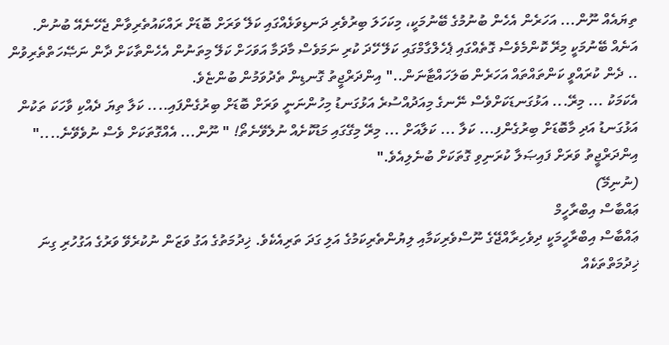ތިޔައެއް ނޫން... އަހަރެން އެހެން ބުނުމުގެ ބޭނުމަކީ، މިކަހަލަ ބިރުވެރި ދަނޑިވަޅެއްގައި ކަލޭ ވަރަށް ބޮޑަށް ރައްކައުތެރިވާން ޖެހޭނެއޭ ބުނުން. އަނެއް ބޭނުމަކީ މިރޭ ކޮންމެވެސް ގޮތެއްގައި ޕެހެލްގާމްގައި ކަލޭ ހޭދަ ކުރި ނަމަވެސް މާދަމާ އަވަހަށް ކަލޭ މިތަނުން އެހެންތާކަށް ދާން ނަޞޭހަތްތެރިވުން .. ދެން ކުރައްވީ ކަންތައްތައް އަހަރެން ބަލަހައްޓާނަން.." އިންދަރްޖީތު ގޮނޑިން ތެދުވަމުން ބުންޏެވެ.
އެކަމަކު ... މިރޭ... އަޅުގަނޑަކަށްވެސް ނޭނގެ މިއަދުއްސުރެ އަޅުގަނޑު މިހުންނަނީ ވަރަށް ބޮޑަށް ބިރުގެންފައި.... ކަލާ ތިޔަ ދެއްކި ވާހަކަ ތަކުން އަޅުގަނޑު އަދި މާބޮޑަށް ބިރުގެންފި... ކަލާ ... ކަލާއަށް ... މިރޭ މިގޭގައި މަޑުކޮށެއް ނުލެވޭނެތޯ! " ނޫން... އެއްގޮތަކަށް ވެސް ނުވެވޭނެ...." އިންދަރްޖީތު ވަރަށް ފައިޞަލާ ކުރަނިވި ގޮތަކަށް ބުނެލިއެވެ."
(ނުނިމޭ)
ޢައްބާސް އިބްރާހީމް
ޢައްބާސް އިބްރާހީމަކީ ދިވެހިރާއްޖޭގެ ނޫސްވެރިކަމާއި ލިޔުންތެރިކަމުގެ އަލި ގަދަ ތަރިއެކެވެ. ޚިދުމަތުގެ އަގު ވަޒަން ނުކުރެވޭ ވަރުގެ އަގުހުރި ގިނަ ޚިދުމަތްތަކެއް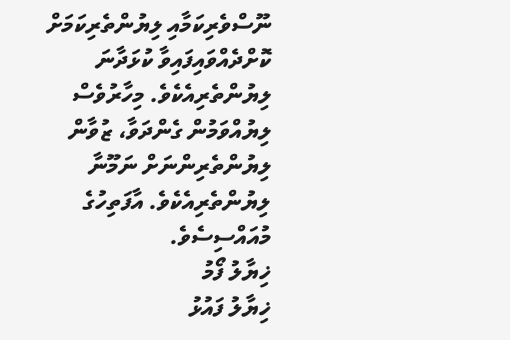ނޫސްވެރިކަމާއި ލިޔުންތެރިކަމަށް ކޮށްދެއްވައިފައިވާ ކުޅަދާނަ ލިޔުންތެރިއެކެވެ. މިހާރުވެސް ލިޔުއްވަމުން ގެންދަވާ، ޒުވާން ލިޔުންތެރިންނަށް ނަމޫނާ ލިޔުންތެރިއެކެވެ. އާފަތިހުގެ މުއައްސިސެވެ.
ޚިޔާލު ފޯމު
ޚިޔާލު ފައުޅު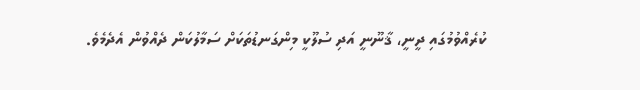ކުރެއްވުމުގައި ދީނީ، ޤާނޫނީ އަދި ސުލޫކީ މިންގަނޑުތަކަށް ސަމާލުކަން ދެއްވުން އެދެމެވެ.